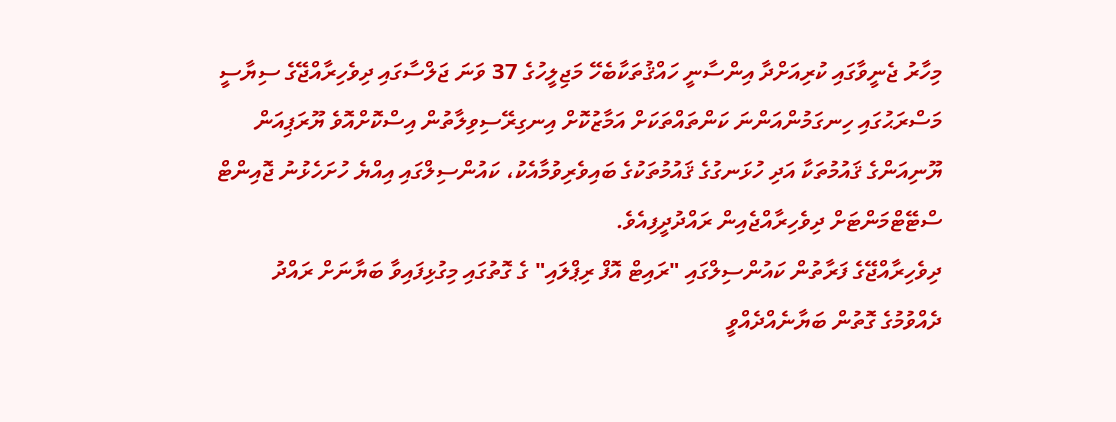މިހާރު ޖެނީވާގައި ކުރިއަށްދާ އިންސާނީ ހައްޤުތަކާބެހޭ މަޖިލީހުގެ 37 ވަނަ ޖަލްސާގައި ދިވެހިރާއްޖޭގެ ސިޔާސީ މަސްރަޙުގައި ހިނގަމުންއަންނަ ކަންތައްތަކަށް އަމާޒުކޮށް އިނގިރޭސިވިލާތުން އިސްކޮށްއޮވެ ޔޫރަޕިއަން ޔޫނިއަންގެ ޤައުމުތަކާ އަދި ހުޅަނގުގެ ޤައުމުތަކުގެ ބައިވެރިވުމާއެކު، ކައުންސިލްގައި އިއްޔެ ހުށަހެޅުނު ޖޮއިންޓް ސްޓޭޓްމަންޓަށް ދިވެހިރާއްޖެއިން ރައްދުދީފިއެވެ.
ދިވެހިރާއްޖޭގެ ފަރާތުން ކައުންސިލްގައި "ރައިޓް އޮފް ރިޕްލައި" ގެ ގޮތުގައި މިގުޅިފައިވާ ބަޔާނަށް ރައްދު ދެއްވުމުގެ ގޮތުން ބަޔާނެއްދެއްވީ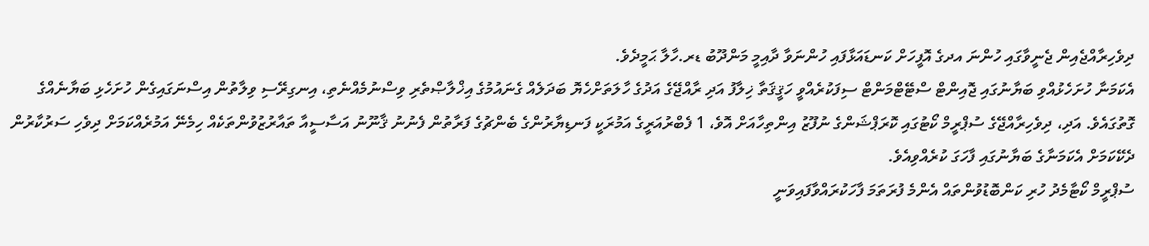ދިވެހިރާއްޖެއިން ޖެނީވާގައި ހުންނަ އދގެ އޮފީހަށް ކަނޑައަޅާފައި ހުންނަވާ ދާއިމީ މަންދޫބު ޑރ.ހާލާ ޙަމީދެވެ.
އެކަމަނާ ހުށަހެޅުއްވި ބަޔާނުގައި ޖޮއިންޓް ސްޓޭޓްމަންޓް ސިފަކުރެއްވީ ހަޤީޤަތާ ޚިލާފު އަދި ރާއްޖޭގެ އަދުގެ ހާލަތަށްހެޔޮ ބަދަލެއް ގެނައުމުގެ އިޚްލާޞްތެރި ވިސްނުމެއްނެތި، އިނގިރޭސި ވިލާތުން އިސްނަގައިގެން ހުށަހެޅި ބަޔާނެއްގެ ގޮތުގައެވެ. އަދި، ދިވެހިރާއްޖޭގެ ސުޕްރީމް ކޯޓުގައި ކޮރަޕްޝަންގެ ނުފޫޒު އިންތިހާއަށް އޮވެ، 1 ފެބްރުއަރީގެ އަމުރަކީ ފަނޑިޔާރުންގެ ބެންޗުގެ ފަރާތުން ފެނުނު ޤާނޫނު އަސާސީއާ ތައާރުޒުވުންތަކެއް ހިމެނޭ އަމުރެއްކަމަށް ދިވެހި ސަރުކާރުން ދެކޭކަމަށް އެކަމަނާގެ ބަޔާނުގައި ފާހަގަ ކުރެއްވިއެވެ.
ސުޕްރީމް ކޯޓާމެދު ހުރި ކަންބޮޑުވުންތައް އެންމެ ފުރަތަމަ ފާހަކުރައްވާފައިވަނީ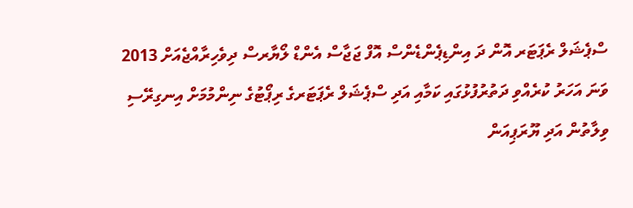ސްޕެޝަލް ރެޕަޓަރ އޮން ދަ އިންޑިޕެންޑެންސް އޮފް ޖަޖާސް އެންޑް ލޯޔާރސް ދިވެހިރާއްޖެއަށް 2013 ވަނަ އަހަރު ކުރެއްވި ދަތުރުފުޅުގައި ކަމާއި އަދި ސްޕެޝަލް ރެޕަޓަރގެ ރިޕޯޓުގެ ނިންމުމަށް އިނގިރޭސި ވިލާތުން އަދި ޔޫރަޕިއަން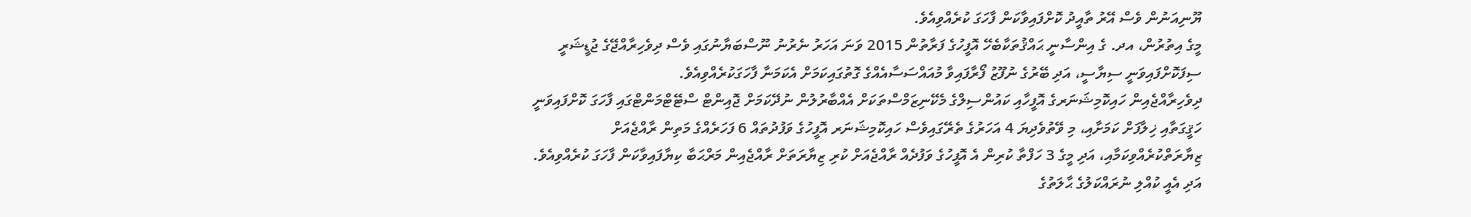ޔޫނިއަނުން ވެސް އޭރު ތާއީދު ކޮށްފައިވާކަން ފާހަގަ ކުރެއްވިއެވެ.
މީގެ އިތުރުން، އދ. ގެ އިންސާނީ ޙައްޤުތަކާބެހޭ އޮފީހުގެ ފަރާތުން 2015 ވަނަ އަހަރު ނެރުނު ނޫސްބަޔާނުގައި ވެސް ދިވެހިރާއްޖޭގެ ޖުޑީޝަރީ ސިފަކޮށްފައިވަނީ ސިޔާސީ، އަދި ބޭރުގެ ނުފޫޒު ފޯރާފައިވާ މުއައްސަސާއެއްގެ ގޮތުގައިކަމަށް އެކަމަނާ ފާހަގަކުރެއްވިއެވެ.
ދިވެހިރާއްޖެއިން ހައިކޮމިޝަނަރގެ އޮފީހާއި ކައުންސިލްގެ މެކޭނިޒަމްސްތަކަށް އެއްބާރުލުން ނުދޭކަމަށް ޖޮއިންޓް ސްޓޭޓްމަންޓްގައި ފާހަގަ ކޮށްފައިވަނީ ހަޤީގަތާއި ޚިލާފަށް ކަމަށާއި، މި ވޭތުވެދިޔަ 4 އަހަރުގެ ތެރޭގައިވެސް ހައިކޮމިޝަނަރ އޮފީހުގެ ވަފުދުތައް 6 ފަހަރެއްގެ މަތިން ރާއްޖެއަށް ޒިޔާރަތްކުރެއްވިކަމާއި، އަދި މީގެ 3 ހަފްތާ ކުރިން އެ އޮފީހުގެ ވަފުދެއް ރާއްޖެއަށް ކުރި ޒިޔާރަތަށް ރާއްޖެއިން މަރްޙަބާ ކިޔާފައިވާކަން ފާހަގަ ކުރެއްވިއެވެ. އަދި އެއީ ކުއްލި ނުރައްކަލުގެ ޙާލަތުގެ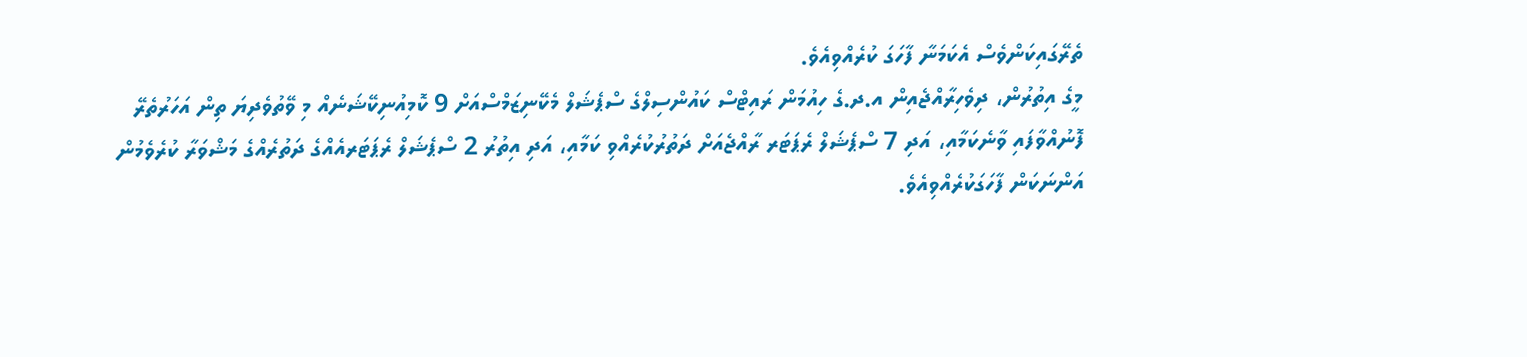ތެރޭގައިކަންވެސް އެކަމަނާ ފާހަގަ ކުރެއްވިއެވެ.
މީގެ އިތުރުން، ދިވެހިރާއްޖެއިން އ.ދ.ގެ ހިއުމަން ރައިޓްސް ކައުންސިލްގެ ސްޕެޝަލް މެކޭނިޒަމްސްއަށް 9 ކޮމިއުނިކޭޝަނެއް މި ވޭތުވެދިޔަ ތިން އަހަރުތެރޭ ފޮނުއްވާފައި ވާނެކަމާއި، އަދި 7 ސްޕެޝަލް ރެޕަޓަރ ރާއްޖެއަށް ދަތުރުކުރެއްވި ކަމާއި، އަދި އިތުރު 2 ސްޕެޝަލް ރެޕަޓަރއެއްގެ ދަތުރެއްގެ މަޝްވަރާ ކުރެވެމުން އަންނަކަން ފާހަގަކުރެއްވިއެވެ.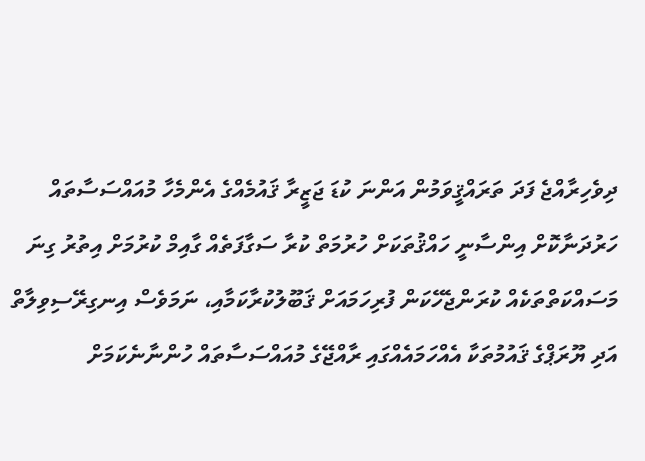ދިވެހިރާއްޖެ ފަދަ ތަރައްޤީވަމުން އަންނަ ކުޑަ ޖަޒީރާ ޤައުމެއްގެ އެންމެހާ މުއައްސަސާތައް ހަރުދަނާކޮށް އިންސާނީ ހައްޤުތަކަށް ހުރުމަތް ކުރާ ސަގާފަތެއް ގާއިމް ކުރުމަށް އިތުރު ގިނަ މަސައްކަތްތަކެއް ކުރަންޖެހޭކަން ފުރިހަމައަށް ޤަބޫލުކުރާކަމާއި، ނަމަވެސް އިނގިރޭސިވިލާތް އަދި ޔޫރަޕްގެ ޤައުމުތަކާ އެއްހަމައެއްގައި ރާއްޖޭގެ މުއައްސަސާތައް ހުންނާނެކަމަށް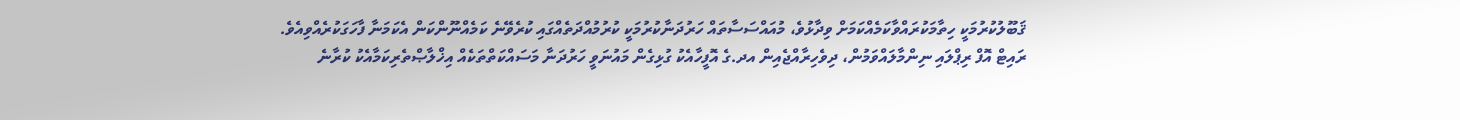ޤަބޫލުކުރުމަކީ ހިތާމަކުރައްވާކަމެއްކަމަށް ވިދާޅުވެ، މުއައްސަސާތައް ހަރުދަނާކުރުމަކީ ކުރުމުއްދަތެއްގައި ކުރެވޭނެ ކަމެއްނޫންކަން އެކަމަނާ ފާހަގަކުރެއްވިއެވެ.
ރައިޓް އޮފް ރިޕްލައި ނިންމާލައްވަމުން، ދިވެހިރާއްޖެއިން އދ.ގެ އޮފީހާއެކު ގުޅިގެން މައުނަވީ ހަރުދަނާ މަސައްކަތްތަކެއް އިޚްލާޞްތެރިކަމާއެކު ކުރާނެ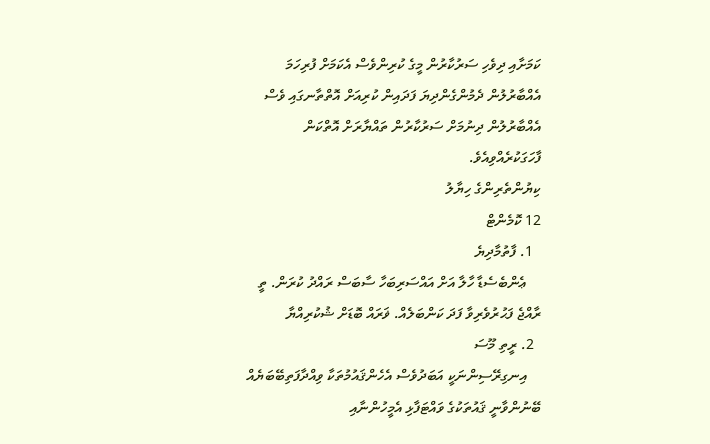ކަމަށާއި ދިވެހި ސަރުކާރުން މީގެ ކުރިންވެސް އެކަމަށް ފުރިހަމަ އެއްބާރުލުން ދެމުންގެންދިޔަ ފަދައިން ކުރިއަށް އޮތްތާނގައި ވެސް އެއްބާރުލުން ދިނުމަށް ސަރުކާރުން ތައްޔާރަށް އޮތްކަން ފާހަގަކުރެއްވިއެވެ.
ކިޔުންތެރިންގެ ހިޔާލު
12 ކޮމެންޓް
  1. ފާތުމާދިޔެ
    ޢެންބެސެޑާ ހާލާ އަށް އައްސަރިބަހާ ސާބަސް ރައްދު ކުރަން. ތީ ރާއްޖެ ފަޙުރުވެރިވާ ފަދަ ކަންބަލެއް. ޥަރައް ބޮޑަށް ޝުކުރިއްޔާ
  2. ރީތި މޫސަ
    އިނގިރޭސިންނަކީ އަބަދުވެސް އެހެންޤައުމުތަކާ ވިއްދާފަތިބޭބަޔެއް ބޭނުންވާނީ ޤައުތަކުގެ ވައްޓަފާޅި އެމީހުންނާއި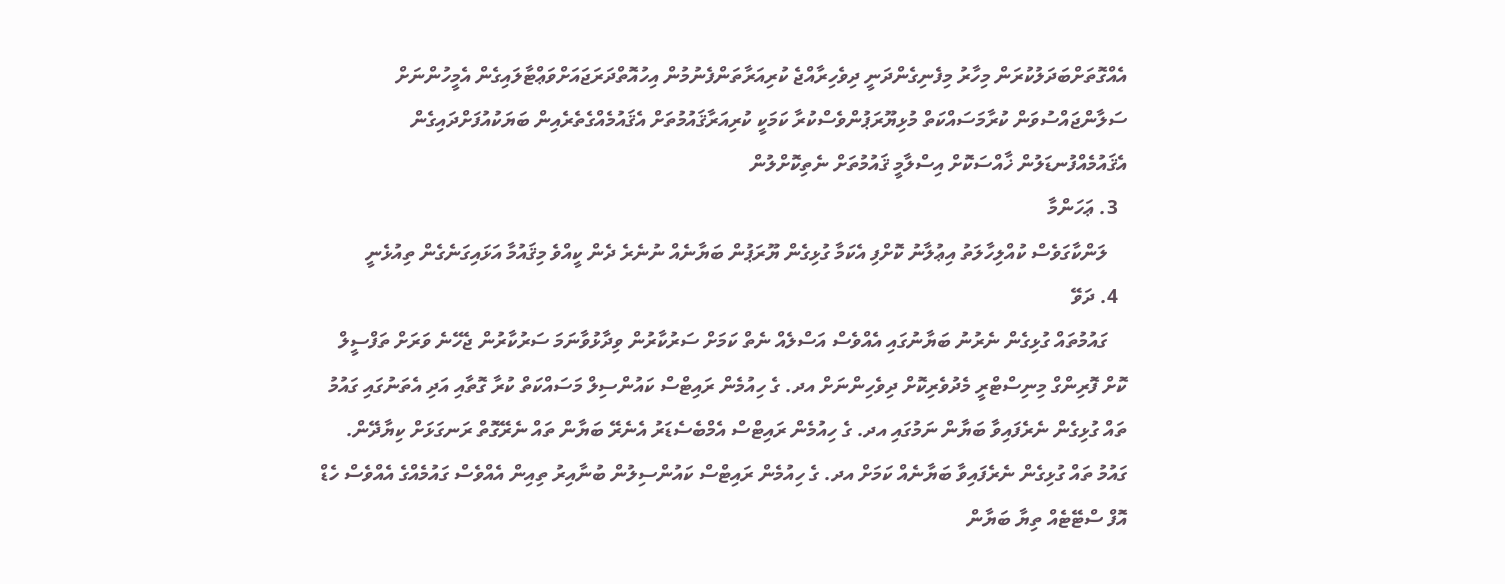އެއްގޮތަށްބަދަލުކުރަން މިހާރު މިފެނިގެންދަނީ ދިވެހިރާއްޖެ ކުރިއަރާތަންފެނުމުން އިހުއޮތްދަރަޖައަށްވަޢްޓާލައިގެން އެމީހުންނަށް ސަލާންޖައްސުވަން ކުރާމަސައްކަތް މުޅިޔޫރަޕުންވެސްކުރާ ކަމަކީ ކުރިއަރާޤައުމުތަށް އެޤައުމެއްގެތެރެއިން ބަޔަކުއުފަށްދައިގެން އެޤައުމެއްފުނޑަލުން ޚާއްސަކޮށް އިސްލާމީ ޤައުމުތަށް ނެތިކޮށްލުން
  3. ޢަހަންމާ
    ލަންކާގަވެސް ކުއްލިހާލަތު އިޢުލާނު ކޮށްފި އެކަމާ ގުޅިގެން ޔޫރަޕުން ބަޔާނެއް ނުނެރެ ދެން ކީއްވެ މިޤައުމާ އަޅައިގަނެގެން ތިއުޅެނީ
  4. ދަވޭ
    ގައުމުތައް ގުޅިގެން ނެރުނު ބަޔާނުގައި އެއްވެސް އަސްލެއް ނެތް ކަމަށް ސަރުކާރުން ވިދާޅުވާނަމަ ސަރުކާރުން ޖެހޭނެ ވަރަށް ތަފްސީލް ކޮށް ފޮރިންގް މިނިސްޓްރީ މެދުވެރިކޮށް ދިވެހިންނަށް އދ. ގެ ހިއުމެން ރައިޓްސް ކައުންސިލް މަސައްކަތް ކުރާ ގޮތާއި އަދި އެތަނުގައި ގައުމު ތައް ގުޅިގެން ނެރެފައިވާ ބަޔާން ނަމުގައި އދ. ގެ ހިއުމެން ރައިޓްސް އެމްބެސެޑަރު އެނެރޭ ބަޔާން ތައް ނެރޭގޮތް ރަނގަޅަށް ކިޔާދޭން. ގައުމު ތައް ގުޅިގެން ނެރެފައިވާ ބަޔާނެއް ކަމަށް އދ. ގެ ހިއުމެން ރައިޓްސް ކައުންސިލުން ބުނާއިރު ތިއިން އެއްވެސް ގައުމެއްގެ އެއްވެސް ހެޑް އޮފް ސްޓޭޓެއް ތިޔާ ބަޔާން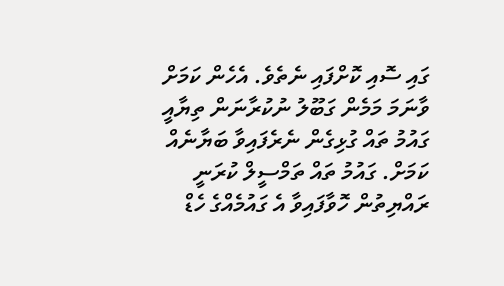ގައި ސޮއި ކޮށްފައި ނެތެވެ. އެހެން ކަމަށް ވާނަމަ މަމެން ގަބޫލު ނުކުރާނަން ތިޔާއީ ގައުމު ތައް ގުޅިގެން ނެރެފައިވާ ބަޔާނެއް ކަމަށް. ގައުމު ތައް ތަމްސީލް ކުރަނީ ރައްޔިތުން ހޮވާފައިވާ އެ ގައުމެއްގެ ހެޑް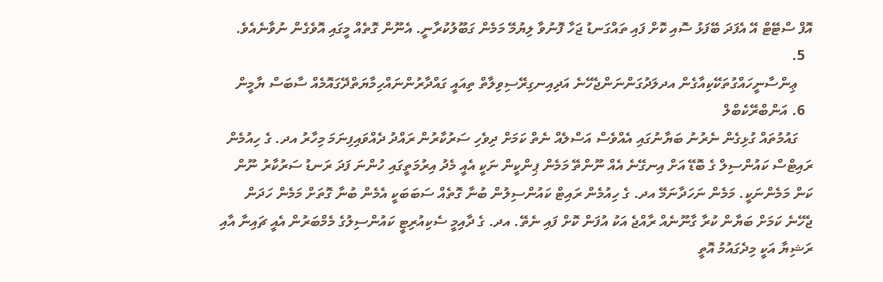އޮފް ސްޓޭޓް އޭ އެފަދަ ބޭފަޅު ސޮއި ކޮށް ފައި ތައްގަނޑު ޖަހާ ފޮނުވާ ލިޔުމޭ މަމެން ގަބޫލުކުރާނީ. އެނޫން ގޮތެއް މީގައި އޮވެގެން ނުވާނެއެވެ.
  5.
    ޢިންސާނީހައްގުތަކޭކިއާގެން އދލަދުގަންނަންޖެހޭނެ އަދިއިނގިރޭސިވިލާތް ތިއައީ ގައްދާރުންނައްހިމާޔަތްދޭގައޮމެއް ސާބަސް ޔާމީން
  6. އަންބްރޭކެބްލް
    ގައުމުތައް ގުޅިގެން ނެރުނު ބަޔާނުގައި އެއްވެސް އަސްލެއް ނެތް ކަމަށް ދިވެހި ސަރުކާރުން ރައްދު ދެއްވައިފިނަމަ މިހާރު އދ. ގެ ހިއުމެން ރައިޓްސް ކައުންސިލް ގެ ބޮޑޭ އަށް އިނގޭނެ އެއް ނޫންތޭ މަމެން ޕިންކީން ނަކީ އެއީ މެދު އިރުމަތީގައި ހުންނަ ފަދަ ރަނޑު ސަރުކާރު ނޫން ކަން މަމެންނަކީ. މަމެން ނަހަދާނަމޭ އދ. ގެ ހިއުމެން ރައިޓް ކައުންސިލުން ބުނާ ގޮތެއް ސަބަބަކީ އެމެން ބުނާ ގޮތަށް މަމެން ހަދަން ޖެހޭނެ ކަމަށް ބަޔާން ކުރާ ގާނޫނެއް ރާއްޖެ އަކު އުފަން ކޮށް ފައި ނެތޭ. އދ. ގެ ދާއިމީ ސެކިއުރިޓީ ކައުންސިލުގެ މެމްބަރުން އެއީ ޗައިނާ އާއި ރަޝިޔާ އަކީ މިދެގައުމު އޮތީ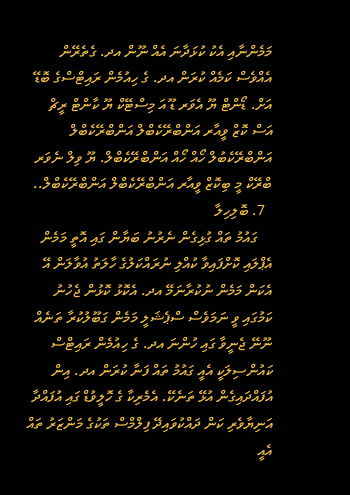މަމެންނާއި އެކު ކުޅަދާނަ އެއް ނޫން އދ. ގެތެރޭން އެއްވެސް ކަމެއް ކުރަން އދ. ގެ ހިއުމެން ރައިޓްސްގެ ބޮޑޭ އަށް. ޑޯންޓް ޔޫ އެވަރ ޑޫ އަ މިސްޓޭކް ޔޫ ކާންޓް ރީޗް އަސް ކޮޒް ވީއާރ އަންބްރޭކެބްލް އަންބްރޭކެބްލް އަންބްރޭކެބުލް ހޯއް ހޯއް އަންބްރޭކެބްލް. ޔޫ ވިލް ނެވަރ ބްރޭކް މީ ބިކޮޒް ވީއާރ އަންބްރޭކެބްލް އަންބްރޭކެބްލް..
  7. ބޮލިހިލާ
    ގައުމު ތައް ގުޅިގެން ނެރުނު ބަޔާން ގައި އޮތީ މަމެން އެޕްލައި ކޮށްފައިވާ ކުއްލި ނުރައްކަލުގެ ހާލަތު އުވާލަން އޭ އެކަން މަމެން ނުކުރާނަމޭ އދ. އެކޮޅު ކޮޅުން ޖެހުނު ކަމުގައި ވީ ނަމަވެސް ސްޕެޝަލީ މަމެން ގަބޫލުކުރާ ތަނެއް ނޫނޭ ޖެނީވާ ގައި ހުންނަ އދ. ގެ ހިއުމެން ރައިޓްސް ކައުންސިލަކީ އެއީ ގައުމު ތައް ފަނާ ކުރަން އދ. އިން އުފައްދައިގެން އުޅޭ ތަނެކޭ. އެމެރިކާ ގެ ހޮލީވުޑް ގައި އުފައްދާ އަނިޔާވެރި ކަން ދައްކުވައިދޭ ފިލްމްސް ތަކުގެ މަންޒަރު ތައް އެއީ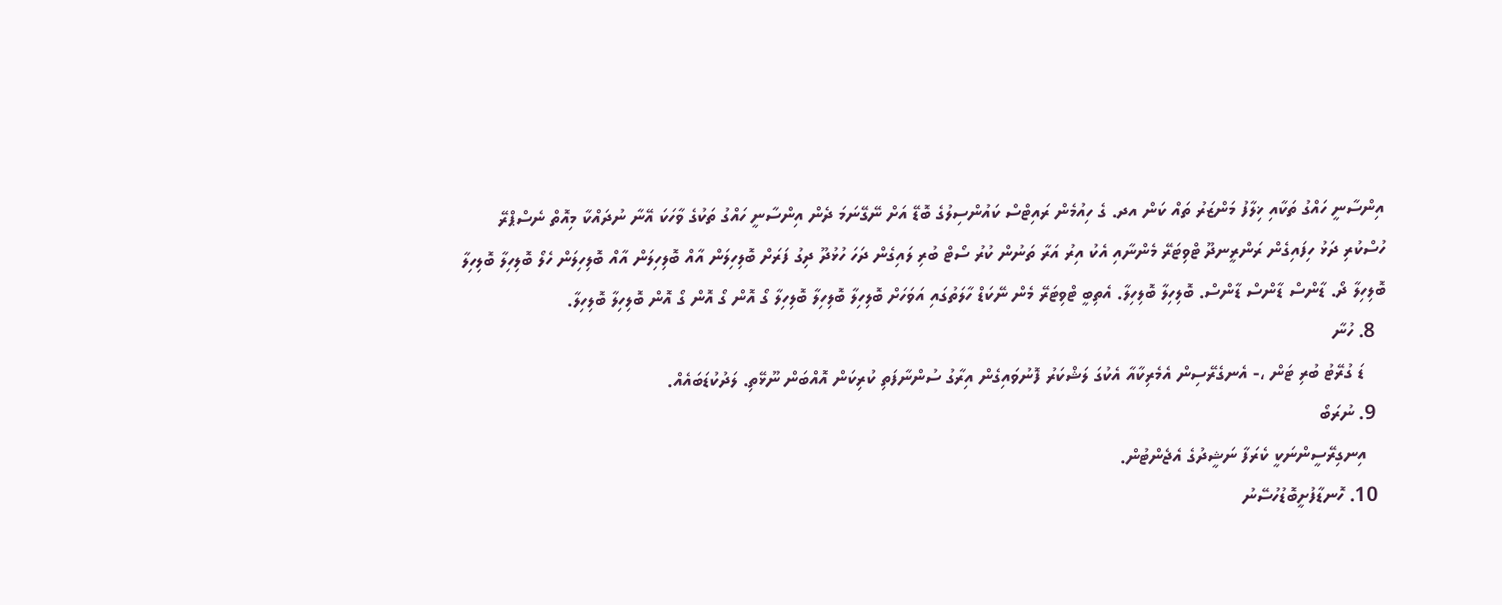އިންސާނީ ހައްގު ތަކާއި ޚިލާފު މަންޒަރު ތައް ކަން އދ. ގެ ހިއުމެން ރައިޓްސް ކައުންސިލުގެ ބޮޑޭ އަށް ނޭގޭނަމަ ދެން އިންސާނީ ހައްގު ތަކުގެ ވާހަކަ އޭނާ ނުދައްކާ މިއޮތް ނެސްޕްރޭ ހުސްކުރި ދަޅު ހިފައިގެން ރަންރީނދޫ ޓްވިޓަރޭ މެންނާއި އެކު އިރު އަރާ ތަނުން ކުރު ސޯޓް ބުރި ލައިގެން ދަހަ ހުޅުދޫ ދިގު ފަރަށް ބޮލިހިލަން އާއް ބޮލިހިލަން އާއް ބޮލިހިލަން ހެލޯ ބޮލިހިލާ ބޮލިހިލާ ބޮލިހިލާ ދޯ. ޑާންސް ޑާންސް ޑާންސް. ބޮލިހިލާ ބޮލިހިލާ. އެތިބީ ޓްވިޓަރޭ މެން ނޭކަޑް ހާލަތުގައި އަވަހަށް ބޮލިހިލާ ބޮލިހިލާ ބޮލިހިލާ ގޯ އޮން ގޯ އޮން ގޯ އޮން ބޮލިހިލާ ބޮލިހިލާ.
  8. ހުނާ
    ޑަ ގުރޭޓު ބުރި ޓަން ،- އެނގެރޭސިން އެމެރިކާއާ އެކުގަ ލަޝްކަރު ފޮނުވައިގެން އިރާގު ސުންނާފަތި ކުރިކަން އޮއްބަން ނޫޅޭތި. ލަދުކުޑަބައެއް.
  9. ނުރަބޯ
    އިނގިރޭސީންނަކީ ކެރަފާ ނަޝީދުގެ އެޖެންޓުން.
  10. ހޮނޑާފުށީބޮޑުހުސޭނު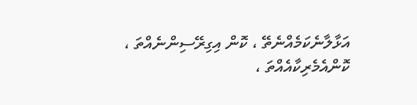އަޅާލާނެކަމެއްނެތޭ ، ކޮން އިގިރޭސިންނެއްތަ ، ކޮންއެމެރިކާއެއްތަ ،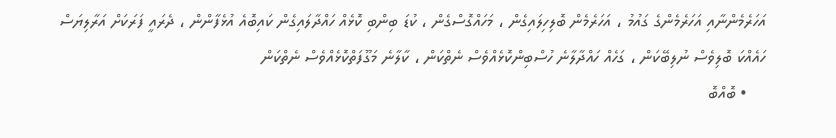އަހަރެމެންނާއި އަހަރެމެންގެ ގައުމު ، އަހަރެމެން ބޮލިހިލައިގެން ، މަހައްގޮސްގެން ، ކުޑަ ބިންބި ކޮޅެއް ހައްދާލައިގެން ކައިބޮއެ އުޅެފާންން ، ދެރައީ ފަރަކަށް އަރާލިޔަސް ހައެއްކަ ބޮލިވެސް ނުލިބޭކަން ، ގަހެއް ހައްދާލާނެ ހުސްބިންކޮޅެއްވެސް ނެތްކަން ، ކާލާނެ މަގޫފަތްކޮޅެއްވެސް ނެތްކަން
    • ބޮއްބޮ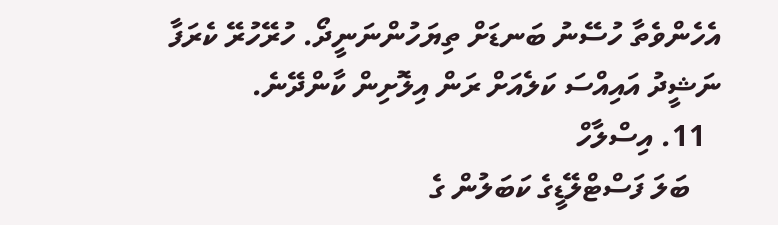އެހެންވެތާ ހުސޭނު ބަނޑަށް ތިޔަހުންނަނީދޯ. ހުރޭހުރޭ ކެރަފާ ނަޝީދު އައިއްސަ ކަލެއަށް ރަން އިލޮށިން ކާންދޭނެ.
  11. އިސްލާހް
    ބަލަ ފަސްޓްލޭޑީގެ ކަބަލުން ގެ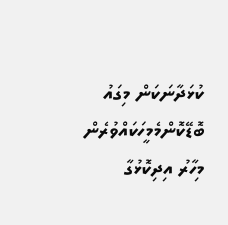ކުޅަދާނަކަން މިގައު ބޮޑޭކޮންމެމީހަކައްވުރެން މިހާރު އިދިކޮޅުގާ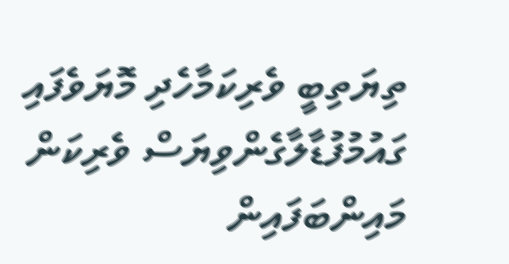ތިޔަތިބީ ވެރިކަމާހެދި މޮޔަވެފައި ގައުމުފުޑާލާގެންވިޔަސް ވެރިކަން މައިންބަފައިން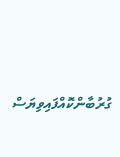ގުރުބާންކޮއްފައިވިޔަސް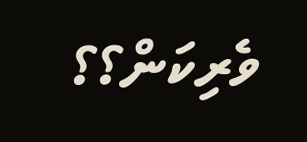ވެރިކަން؟؟